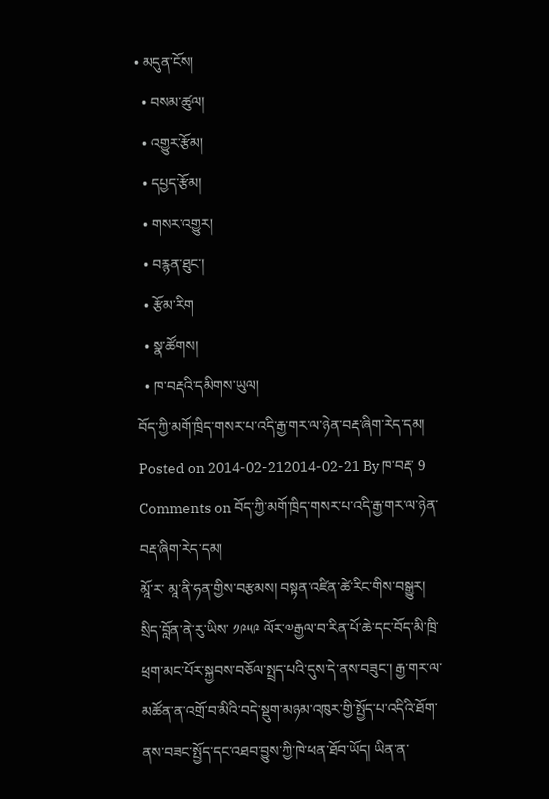• མདུན་ངོས།
  • བསམ་ཚུལ།
  • འགྱུར་རྩོམ།
  • དཔྱད་རྩོམ།
  • གསར་འགྱུར།
  • བརྙན་ཐུང་།
  • རྩོམ་རིག
  • སྣ་ཚོགས།
  • ཁ་བརྡའི་དམིགས་ཡུལ།
བོད་ཀྱི་མགོ་ཁྲིད་གསར་པ་འདི་རྒྱ་གར་ལ་ཉེན་བརྡ་ཞིག་རེད་དམ།
Posted on 2014-02-212014-02-21 By ཁ་བརྡ་ 9 Comments on བོད་ཀྱི་མགོ་ཁྲིད་གསར་པ་འདི་རྒྱ་གར་ལ་ཉེན་བརྡ་ཞིག་རེད་དམ།
མཱོ་ར་ མཱ་ནི་ཧན་གྱིས་བརྩམས། བསྟན་འཛིན་ཚེ་རིང་གིས་བསྒྱུར།
སྲིད་བློན་ནེ་རུ་ཡིས་ ༡༩༥༩ ལོར་༧རྒྱལ་བ་རིན་པོ་ཆེ་དང་བོད་མི་ཁྲི་ཕྲག་མང་པོར་སྐྱབས་བཅོལ་སྤྲད་པའི་དུས་དེ་ནས་བཟུང་། རྒྱ་གར་ལ་མཚོན་ན་འགྲོ་བ་མིའི་བདེ་སྡུག་མཉམ་འཁུར་གྱི་སྤྱོད་པ་འདིའི་ཐོག་ནས་བཟང་སྤྱོད་དང་འཐབ་བྱུས་ཀྱི་ཁེ་ཕན་ཐོབ་ཡོད། ཡིན་ན་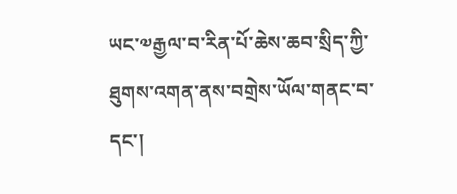ཡང་༧རྒྱལ་བ་རིན་པོ་ཆེས་ཆབ་སྲིད་ཀྱི་ཐུགས་འགན་ནས་བགྲེས་ཡོལ་གནང་བ་དང་།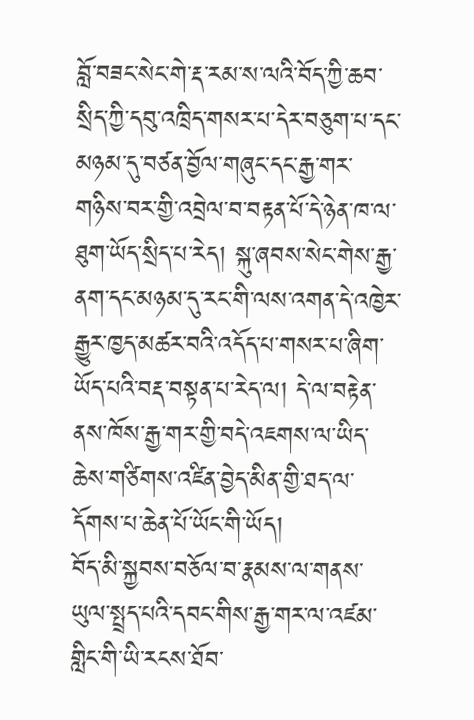བློ་བཟང་སེང་གེ་རྡ་རམ་ས་ལའི་བོད་ཀྱི་ཆབ་སྲིད་ཀྱི་དབུ་འཁྲིད་གསར་པ་དེར་བཅུག་པ་དང་མཉམ་དུ་བཙན་བྱོལ་གཞུང་དང་རྒྱ་གར་གཉིས་བར་གྱི་འབྲེལ་བ་བརྟན་པོ་དེ་ཉེན་ཁ་ལ་ཐུག་ཡོད་སྲིད་པ་རེད། སྐུ་ཞབས་སེང་གེས་རྒྱ་ནག་དང་མཉམ་དུ་རང་གི་ལས་འགན་དེ་འཁྱེར་རྒྱུར་ཁྱད་མཚར་བའི་འདོད་པ་གསར་པ་ཞིག་ཡོད་པའི་བརྡ་བསྟན་པ་རེད་ལ། དེ་ལ་བརྟེན་ནས་ཁོས་རྒྱ་གར་གྱི་བདེ་འཇགས་ལ་ཡིད་ཆེས་གཙིགས་འཛིན་བྱེད་མིན་གྱི་ཐད་ལ་དོགས་པ་ཆེན་པོ་ཡོང་གི་ཡོད།
བོད་མི་སྐྱབས་བཅོལ་བ་རྣམས་ལ་གནས་ཡུལ་སྤྲད་པའི་དབང་གིས་རྒྱ་གར་ལ་འཛམ་གླིང་གི་ཡི་རངས་ཐོབ་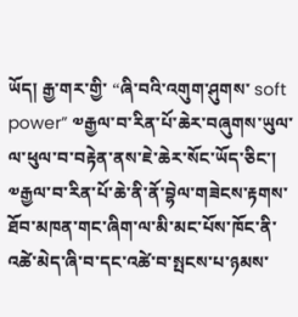ཡོད། རྒྱ་གར་གྱི་ “ཞི་བའི་འགུག་ཤུགས་ soft power” ༧རྒྱལ་བ་རིན་པོ་ཆེར་བཞུགས་ཡུལ་ལ་ཕུལ་བ་བརྟེན་ནས་ཇེ་ཆེར་སོང་ཡོད་ཅིང་། ༧རྒྱལ་བ་རིན་པོ་ཆེ་ནི་ནོ་བྷེལ་གཟེངས་རྟགས་ཐོབ་མཁན་གང་ཞིག་ལ་མི་མང་པོས་ཁོང་ནི་འཚེ་མེད་ཞི་བ་དང་འཚེ་བ་སྤངས་པ་ཉམས་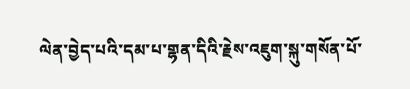ལེན་བྱེད་པའི་དམ་པ་གྷན་དིའི་རྗེས་འཇུག་སྐུ་གསོན་པོ་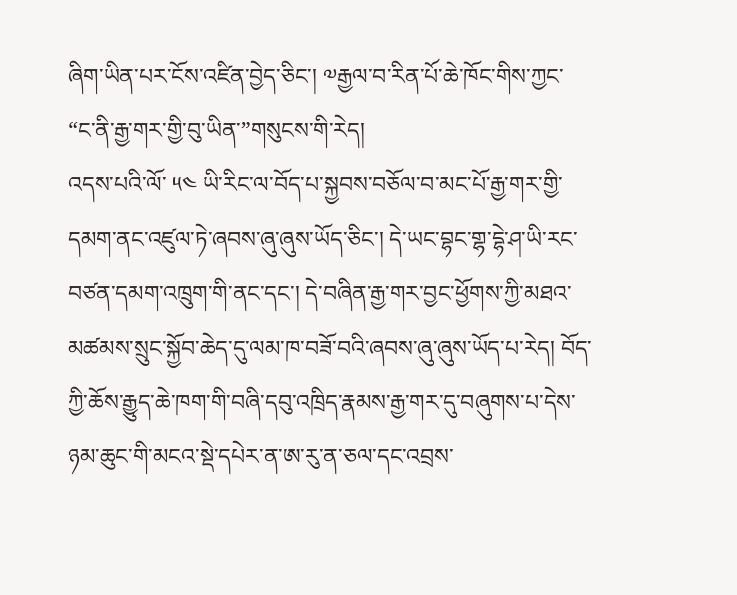ཞིག་ཡིན་པར་ངོས་འཛིན་བྱེད་ཅིང་། ༧རྒྱལ་བ་རིན་པོ་ཆེ་ཁོང་གིས་ཀྱང་ “ང་ནི་རྒྱ་གར་གྱི་བུ་ཡིན་”གསུངས་གི་རེད།
འདས་པའི་ལོ་ ༥༤ ཡི་རིང་ལ་བོད་པ་སྐྱབས་བཅོལ་བ་མང་པོ་རྒྱ་གར་གྱི་དམག་ནང་འཛུལ་ཏེ་ཞབས་ཞུ་ཞུས་ཡོད་ཅིང་། དེ་ཡང་བྷང་གྷ་དྷེ་ཤ་ཡི་རང་བཙན་དམག་འཁྲུག་གི་ནང་དང་། དེ་བཞིན་རྒྱ་གར་བྱང་ཕྱོགས་ཀྱི་མཐའ་མཚམས་སྲུང་སྐྱོབ་ཆེད་དུ་ལམ་ཁ་བཟོ་བའི་ཞབས་ཞུ་ཞུས་ཡོད་པ་རེད། བོད་ཀྱི་ཆོས་རྒྱུད་ཆེ་ཁག་གི་བཞི་དབུ་འཁྲིད་རྣམས་རྒྱ་གར་དུ་བཞུགས་པ་དེས་ཉམ་ཆུང་གི་མངའ་སྡེ་དཔེར་ན་ཨ་རུ་ན་ཅལ་དང་འབྲས་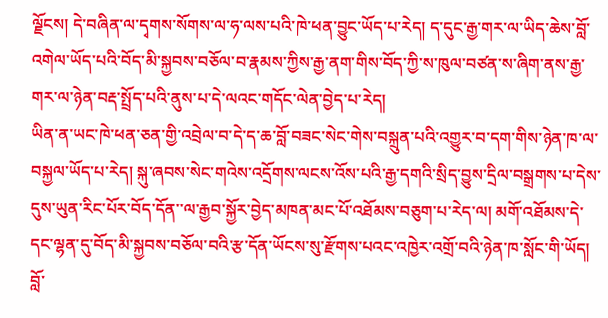ལྗོངས། དེ་བཞིན་ལ་དྭགས་སོགས་ལ་ཧ་ལས་པའི་ཁེ་ཕན་བྱུང་ཡོད་པ་རེད། ད་དུང་རྒྱ་གར་ལ་ཡིད་ཆེས་བློ་འགེལ་ཡོད་པའི་བོད་མི་སྐྱབས་བཅོལ་བ་རྣམས་ཀྱིས་རྒྱ་ནག་གིས་བོད་ཀྱི་ས་ཁུལ་བཙན་ས་ཞིག་ནས་རྒྱ་གར་ལ་ཉེན་བརྡ་སྤྲོད་པའི་ནུས་པ་དེ་ལའང་གདོང་ལེན་བྱེད་པ་རེད།
ཡིན་ན་ཡང་ཁེ་ཕན་ཅན་གྱི་འབྲེལ་བ་དེ་ད་ཆ་བློ་བཟང་སེང་གེས་བསྐྲུན་པའི་འགྱུར་བ་དག་གིས་ཉེན་ཁ་ལ་བསྐྱལ་ཡོད་པ་རེད། སྐུ་ཞབས་སེང་གའེས་འདྲོགས་ལངས་འོས་པའི་རྒྱ་དགའི་སྲིད་བྱུས་དྲིལ་བསྒྲགས་པ་དེས་དུས་ཡུན་རིང་པོར་བོད་དོན་་ལ་རྒྱབ་སྐྱོར་བྱེད་མཁན་མང་པོ་འཐོམས་བཅུག་པ་རེད་ལ། མགོ་འཐོམས་དེ་དང་ལྷན་དུ་བོད་མི་སྐྱབས་བཅོལ་བའི་རྩ་དོན་ཡོངས་སུ་རྫོགས་པའང་འཁྱེར་འགྲོ་བའི་ཉེན་ཁ་སློང་གི་ཡོད། བློ་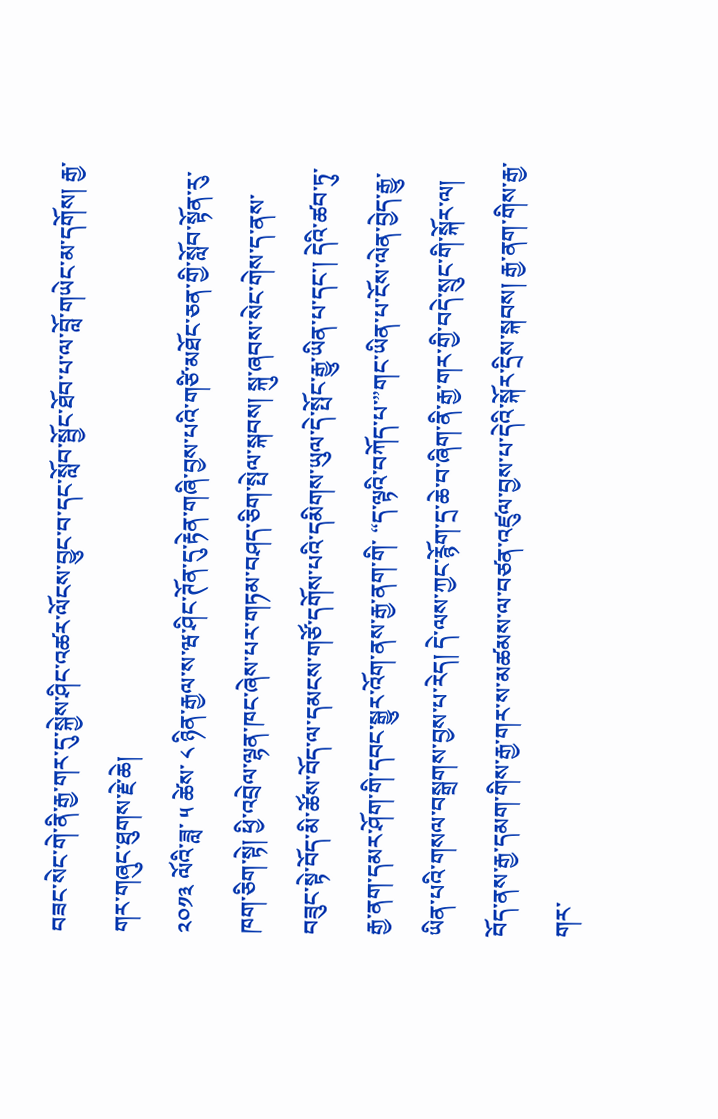བཟང་སེང་གེ་ནི་རྒྱ་གར་དུ་སྐྱེས་ཤིང་འཚར་ལོངས་བྱུང་བ་དང་སློབ་སྦྱོང་ཐོབ་པ་ལ་བློ་གཡེང་མ་དགོས། རྒྱ་གར་གཞུང་ཐུགས་རྗེ་ཆེ།
༢༠༡༣ ལོའི་ཟླ་ ༥ ཚེས་ ༨ ཉིན་རྒྱལ་ས་ཝ་ཤིང་ཊོན་དུ་རྟེན་གཞི་བྱས་པའི་གཙི་མཐོང་ཅན་གྱི་སློབ་སྟོན་རུ་ཁག་ཅིག་སྟེ། ཕྱི་འབྲེལ་ལྷན་ཁང་ཞེས་པར་གཏམ་བཤད་ཅིག་སྤེལ་སྐབས། སྐུ་ཞབས་སེང་གེས་ད་ནས་བཟུང་སྟེ་བོད་མི་ཚོས་བོད་ལ་དམངས་གཙོ་དགོས་པའི་དམིགས་ཡུལ་དེ་སྤོང་རྒྱུ་ཡིན་པ་དང་། དེའི་ཚབ་ཏུ་རྒྱ་ནག་དམར་ཤོག་གི་དབང་སྒྱུར་འོག་ནས་རྒྱ་ནག་གི་ “ད་ལྟའི་བཀོད་པ་”གང་ཡིན་པ་ངོས་ལེན་བྱེད་རྒྱུ་ཡིན་པའི་གསལ་བསྒྲགས་བྱས་པ་རེད། དེ་ལས་ཀྱང་རྙོག་དྲ་ཆེ་བ་ཞིག་ནི་རྒྱ་གར་གྱི་བདེ་སྲུང་གི་སྐོར་ལ། བོད་ནས་རྒྱ་དམག་གིས་རྒྱ་གར་ས་མཚམས་ལ་བཙན་འཛུལ་བྱས་པ་དེའི་སྐོར་དྲིས་སྐབས། རྒྱ་ནག་གིས་རྒྱ་གར་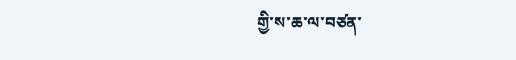གྱི་ས་ཆ་ལ་བཙན་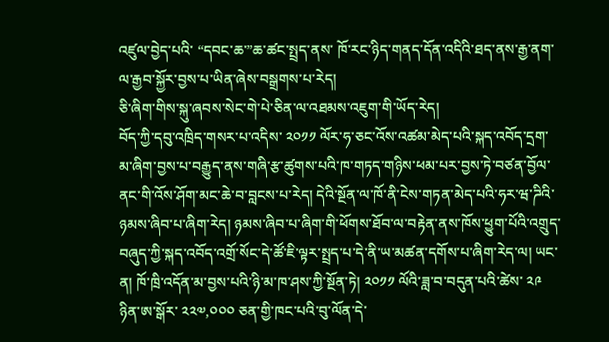འཛུལ་བྱེད་པའི་ “དབང་ཆ་”ཆ་ཚང་སྤྲད་ནས་ ཁོ་རང་ཉིད་གནད་དོན་འདིའི་ཐད་ནས་རྒྱ་ནག་ལ་རྒྱབ་སྐྱོར་བྱས་པ་ཡིན་ཞེས་བསྒྲགས་པ་རེད།
ཅི་ཞིག་གིས་སྐུ་ཞབས་སེང་གེ་པེ་ཅིན་ལ་འཐམས་འཇུག་གི་ཡོད་རེད།
བོད་ཀྱི་དབུ་འཁྲིད་གསར་པ་འདིས་ ༢༠༡༡ ལོར་ཧ་ཅང་འོས་འཚམ་མེད་པའི་སྐད་འབོད་དྲག་མ་ཞིག་བྱས་པ་བརྒྱུད་ནས་གཞི་རྩ་ཚུགས་པའི་ཁ་གཏད་གཉིས་ཕམ་པར་བྱས་ཏེ་བཙན་བྱོལ་ནང་གི་འོས་ཤོག་མང་ཆེ་བ་བླངས་པ་རེད། དེའི་སྔོན་ལ་ཁོ་ནི་ངེས་གཏན་མེད་པའི་ཧར་ཝ་ཌིའི་ཉམས་ཞིབ་པ་ཞིག་རེད། ཉམས་ཞིབ་པ་ཞིག་གི་ཕོགས་ཐོབ་ལ་བརྟེན་ནས་ཁོས་ཕྱུག་པོའི་འགྲུད་བཞུད་ཀྱི་སྐད་འབོད་འགྲོ་སོང་དེ་ཚོ་ཇི་ལྟར་སྤྲད་པ་དེ་ནི་ཡ་མཚན་དགོས་པ་ཞིག་རེད་ལ། ཡང་ན། ཁོ་ཁྲི་འདོན་མ་བྱས་པའི་ཉི་མ་ཁ་ཤས་ཀྱི་སྔོན་ཏེ། ༢༠༡༡ ལོའི་ཟླ་བ་བདུན་པའི་ཚེས་ ༢༩ ཉིན་ཨ་སྒོར་ ༢༢༧,༠༠༠ ཅན་གྱི་ཁང་པའི་བུ་ལོན་དེ་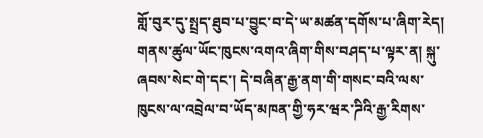གློ་བུར་དུ་སྤྲད་ཐུབ་པ་བྱུང་བ་དེ་ཡ་མཚན་དགོས་པ་ཞིག་རེད།
གནས་ཚུལ་ཡོང་ཁུངས་འགའ་ཞིག་གིས་བཤད་པ་ལྟར་ན། སྐུ་ཞབས་སེང་གེ་དང་། དེ་བཞིན་རྒྱ་ནག་གི་གསང་བའི་ལས་ཁུངས་ལ་འབྲེལ་བ་ཡོད་མཁན་གྱི་ཧར་ཝར་ཌིའི་རྒྱ་རིགས་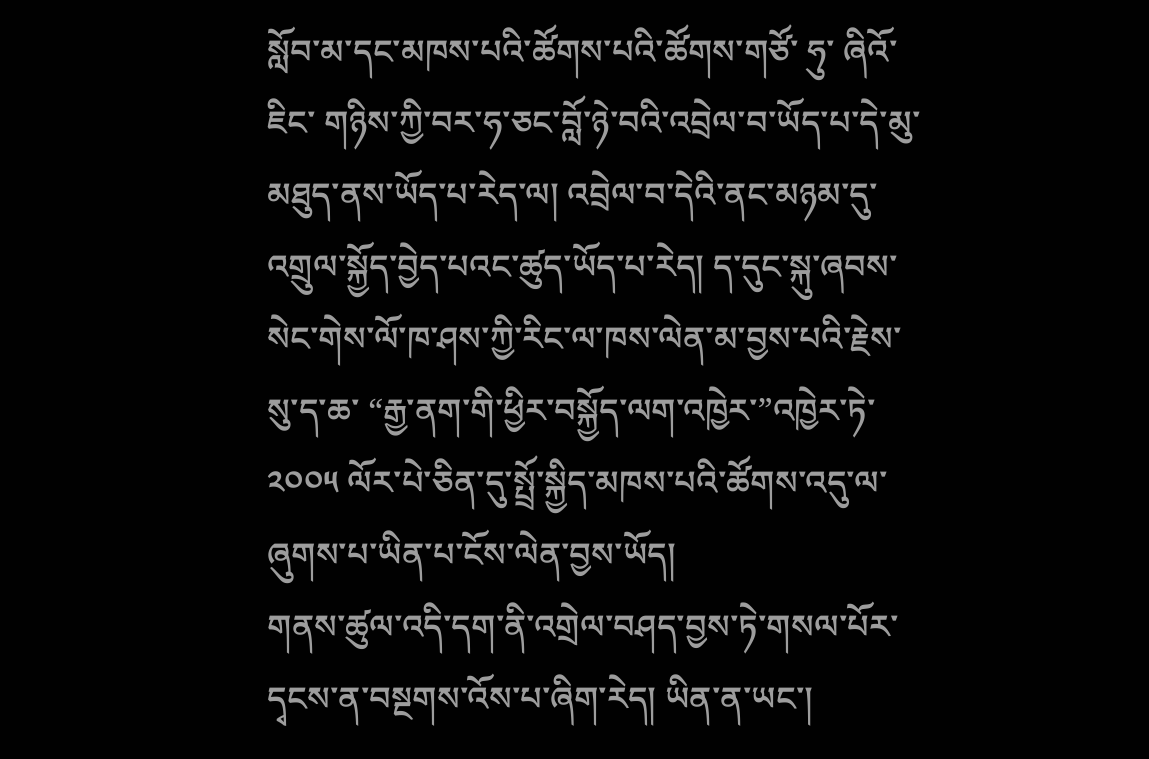སློབ་མ་དང་མཁས་པའི་ཚོགས་པའི་ཚོགས་གཙོ་ ཧུ་ ཞིའོ་ཇིང་ གཉིས་ཀྱི་བར་ཧ་ཅང་བློ་ཉེ་བའི་འབྲེལ་བ་ཡོད་པ་དེ་མུ་མཐུད་ནས་ཡོད་པ་རེད་ལ། འབྲེལ་བ་དེའི་ནང་མཉམ་དུ་འགྲུལ་སྐྱོད་བྱེད་པའང་ཚུད་ཡོད་པ་རེད། ད་དུང་སྐུ་ཞབས་སེང་གེས་ལོ་ཁ་ཤས་ཀྱི་རིང་ལ་ཁས་ལེན་མ་བྱས་པའི་རྗེས་སུ་ད་ཆ་ “རྒྱ་ནག་གི་ཕྱིར་བསྐྱོད་ལག་འཁྱེར་”འཁྱེར་ཏེ་ ༢༠༠༥ ལོར་པེ་ཅིན་དུ་སྤྲོ་སྐྱིད་མཁས་པའི་ཚོགས་འདུ་ལ་ཞུགས་པ་ཡིན་པ་ངོས་ལེན་བྱས་ཡོད།
གནས་ཚུལ་འདི་དག་ནི་འགྲེལ་བཤད་བྱས་ཏེ་གསལ་པོར་དྭངས་ན་བསྔགས་འོས་པ་ཞིག་རེད། ཡིན་ན་ཡང་།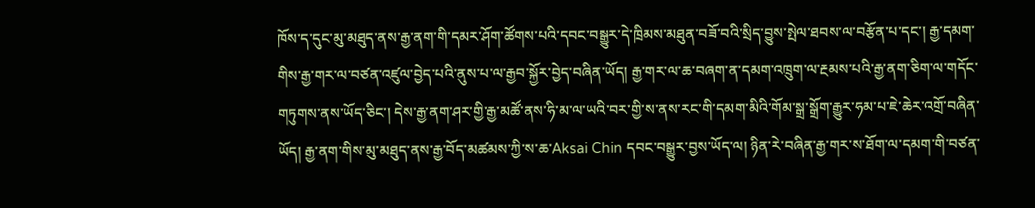ཁོས་ད་དུང་མུ་མཐུད་ནས་རྒྱ་ནག་གི་དམར་ཤོག་ཚོགས་པའི་དབང་བསྒྱུར་དེ་ཁྲིམས་མཐུན་བཟོ་བའི་སྲིད་བྱུས་སྤེལ་ཐབས་ལ་བརྩོན་པ་དང་། རྒྱ་དམག་གིས་རྒྱ་གར་ལ་བཙན་འཛུལ་བྱེད་པའི་ནུས་པ་ལ་རྒྱབ་སྐྱོར་བྱེད་བཞིན་ཡོད། རྒྱ་གར་ལ་ཆ་བཞག་ན་དམག་འཁྲུག་ལ་རྔམས་པའི་རྒྱ་ནག་ཅིག་ལ་གདོང་གཏུགས་ནས་ཡོད་ཅིང་། དེས་རྒྱ་ནག་ཤར་གྱི་རྒྱ་མཚོ་ནས་ཧི་མ་ལ་ཡའི་བར་གྱི་ས་ནས་རང་གི་དམག་མིའི་གོམ་སྒྲ་སྒྲོག་རྒྱུར་ཧམ་པ་ཇེ་ཆེར་འགྲོ་བཞིན་ཡོད། རྒྱ་ནག་གིས་མུ་མཐུད་ནས་རྒྱ་བོད་མཚམས་ཀྱི་ས་ཆ་Aksai Chin དབང་བསྒྱུར་བྱས་ཡོད་ལ། ཉིན་རེ་བཞིན་རྒྱ་གར་ས་ཐོག་ལ་དམག་གི་བཙན་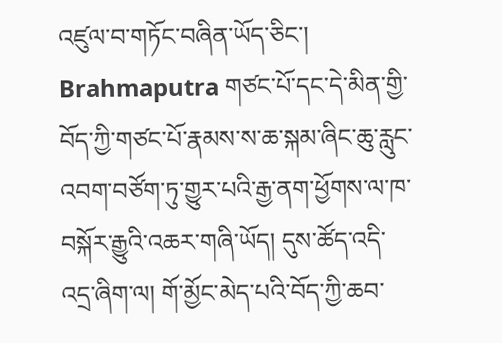འཛུལ་བ་གཏོང་བཞིན་ཡོད་ཅིང་། Brahmaputra གཙང་པོ་དང་དེ་མིན་གྱི་བོད་ཀྱི་གཙང་པོ་རྣམས་ས་ཆ་སྐམ་ཞིང་ཆུ་རླུང་འབག་བཙོག་ཏུ་གྱུར་པའི་རྒྱ་ནག་ཕྱོགས་ལ་ཁ་བསྐོར་རྒྱུའི་འཆར་གཞི་ཡོད། དུས་ཚོད་འདི་འདྲ་ཞིག་ལ། གོ་མྱོང་མེད་པའི་བོད་ཀྱི་ཆབ་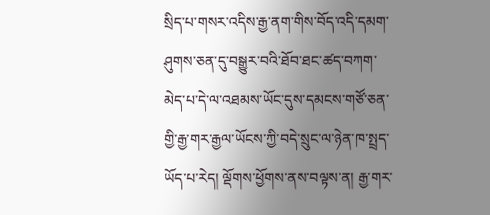སྲིད་པ་གསར་འདིས་རྒྱ་ནག་གིས་བོད་འདི་དམག་ཤུགས་ཅན་དུ་བསྒྱུར་བའི་ཐོབ་ཐང་ཚད་བཀག་མེད་པ་དེ་ལ་འཐམས་ཡོང་དུས་དམངས་གཙོ་ཅན་གྱི་རྒྱ་གར་རྒྱལ་ཡོངས་ཀྱི་བདེ་སྲུང་ལ་ཉེན་ཁ་སྤྲད་ཡོད་པ་རེད། ལྡོགས་ཕྱོགས་ནས་བལྟས་ན། རྒྱ་གར་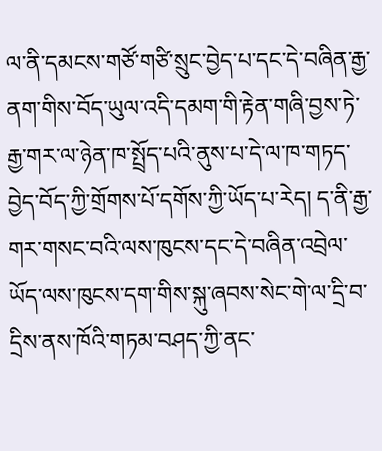ལ་ནི་དམངས་གཙོ་གཙི་སྲུང་བྱེད་པ་དང་དེ་བཞིན་རྒྱ་ནག་གིས་བོད་ཡུལ་འདི་དམག་གི་རྟེན་གཞི་བྱས་ཏེ་རྒྱ་གར་ལ་ཉེན་ཁ་སྤྲོད་པའི་ནུས་པ་དེ་ལ་ཁ་གཏད་བྱེད་བོད་ཀྱི་གྲོགས་པོ་དགོས་ཀྱི་ཡོད་པ་རེད། ད་ནི་རྒྱ་གར་གསང་བའི་ལས་ཁུངས་དང་དེ་བཞིན་འབྲེལ་ཡོད་ལས་ཁུངས་དག་གིས་སྐུ་ཞབས་སེང་གེ་ལ་དྲི་བ་དྲིས་ནས་ཁོའི་གཏམ་བཤད་ཀྱི་ནང་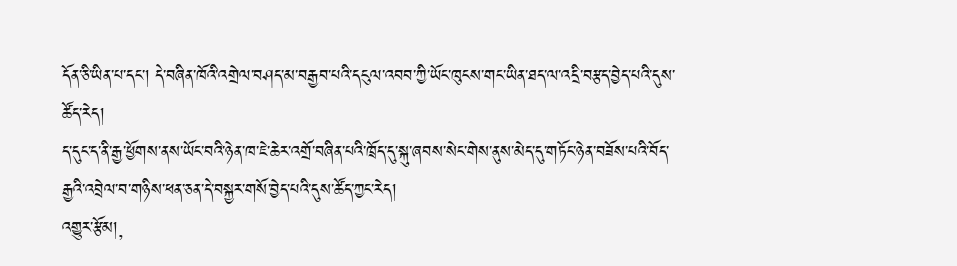དོན་ཅི་ཡིན་པ་དང་། དེ་བཞིན་ཁོའི་འགྲེལ་བཤད་མ་བརྒྱབ་པའི་དངུལ་འབབ་ཀྱི་ཡོང་ཁུངས་གང་ཡིན་ཐད་ལ་འདྲི་བརྩད་བྱེད་པའི་དུས་ཚོད་རེད།
ད་དུང་ད་ནི་རྒྱ་ཕྱོགས་ནས་ཡོང་བའི་ཉེན་ཁ་ཇེ་ཆེར་འགྲོ་བཞིན་པའི་ཁྲོད་དུ་སྐུ་ཞབས་སེང་གེས་ནུས་མེད་དུ་གཏོང་ཉེན་བཟོས་པའི་བོད་རྒྱའི་འབྲེལ་བ་གཉིས་ཕན་ཅན་དེ་བསྐྱར་གསོ་བྱེད་པའི་དུས་ཚོད་ཀྱང་རེད།
འགྱུར་རྩོམ།,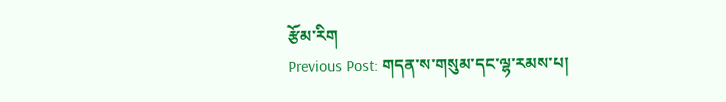རྩོམ་རིག
Previous Post: གདན་ས་གསུམ་དང་ལྷ་རམས་པ།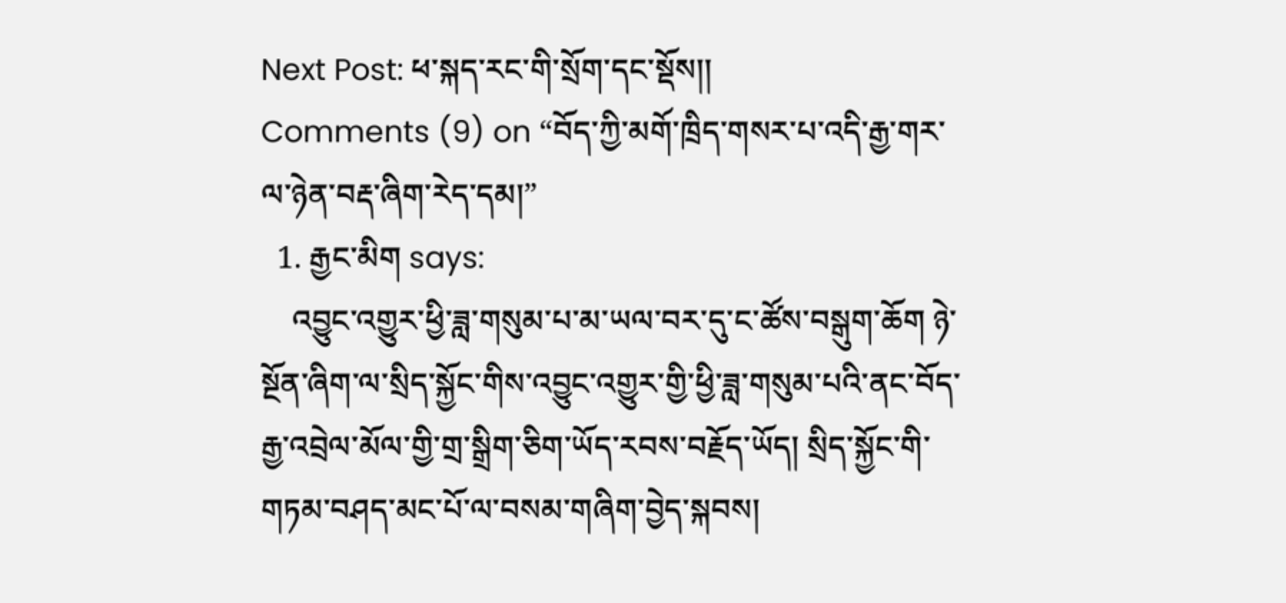Next Post: ཕ་སྐད་རང་གི་སྲོག་དང་སྡོས།།
Comments (9) on “བོད་ཀྱི་མགོ་ཁྲིད་གསར་པ་འདི་རྒྱ་གར་ལ་ཉེན་བརྡ་ཞིག་རེད་དམ།”
  1. རྒྱང་མིག says:
    འབྱུང་འགྱུར་ཕྱི་ཟླ་གསུམ་པ་མ་ཡལ་བར་དུ་ང་ཚོས་བསྒུག་ཆོག ཉེ་སྔོན་ཞིག་ལ་སྲིད་སྐྱོང་གིས་འབྱུང་འགྱུར་གྱི་ཕྱི་ཟླ་གསུམ་པའི་ནང་བོད་རྒྱ་འབྲེལ་མོལ་གྱི་གྲ་སྒྲིག་ཅིག་ཡོད་རབས་བརྗོད་ཡོད། སྲིད་སྐྱོང་གི་གཏམ་བཤད་མང་པོ་ལ་བསམ་གཞིག་བྱེད་སྐབས།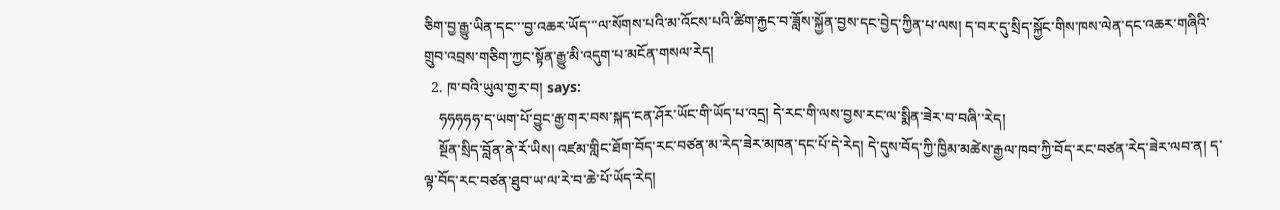ཅིག་བྱ་རྒྱུ་ཡིན་དང་་་བྱ་འཆར་ཡོད་་་ལ་སོགས་པའི་མ་འོངས་པའི་ཚིག་རྐྱང་བ་ཟློས་སྐྱོན་བྱས་དང་བྱེད་ཀྱིན་པ་ལས། ད་བར་དུ་སྲིད་སྐྱོང་གིས་ཁས་ལེན་དང་འཆར་གཞིའི་གྲུབ་འབྲས་གཅིག་ཀྱང་སྟོན་རྒྱུ་མི་འདུག་པ་མངོན་གསལ་རེད།
  2. ཁ་བའི་ཡུལ་གྱར་བ། says:
    ཧཧཧཧཧ་ད་ཡག་པོ་བྱུང་རྒྱ་གར་བས་སྐད་ངན་ཤོར་ཡོང་གི་ཡོད་པ་འདྲ། དེ་རང་གི་ལས་བྱས་རང་ལ་སྨིན་ཟེར་བ་བཞི་་རེད།
    སྔོན་སྲིད་བློན་ནེ་རོ་ཡིས། འཛམ་གླིང་ཐོག་བོད་རང་བཙན་མ་རེད་ཟེར་མཁན་དང་པོ་དེ་རེད། དེ་དུས་བོད་ཀྱི་ཁྱིམ་མཚེས་རྒྱལ་ཁབ་ཀྱི་བོད་རང་བཙན་རེད་ཟེར་ལབ་ན། ད་ལྟ་བོད་རང་བཙན་ཐུབ་ཡ་ལ་རེ་བ་ཆེ་པོ་ཡོད་རེད།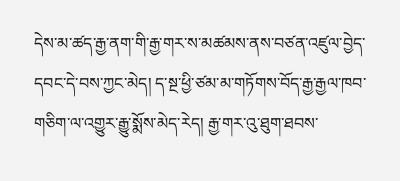དེས་མ་ཚད་རྒྱ་ནག་གི་རྒྱ་གར་ས་མཚམས་ནས་བཙན་འཛུལ་བྱེད་དབང་དེ་བས་ཀྱང་མེད། ད་སྔ་ཕྱི་ཙམ་མ་གཏོགས་བོད་རྒྱ་རྒྱལ་ཁབ་གཅིག་ལ་འགྱུར་རྒྱུ་སྨོས་མེད་རེད། རྒྱ་གར་འུ་ཐུག་ཐབས་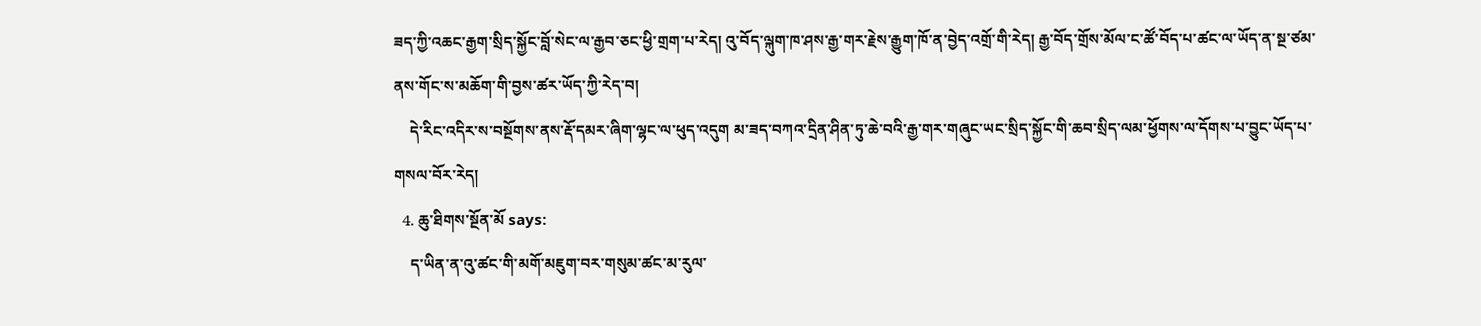ཟད་ཀྱི་འཆང་རྒྱག་སྲིད་སྐྱོང་བློ་སེང་ལ་རྒྱབ་ཅང་ཕྱི་གྲག་པ་རེད། འུ་བོད་ལྐུག་ཁ་ཤས་རྒྱ་གར་རྗེས་རྒྱུག་ཁོ་ན་བྱེད་འགྲོ་གི་རེད། རྒྱ་བོད་གྲོས་མོལ་ང་ཚོ་བོད་པ་ཚང་ལ་ཡོད་ན་སྔ་ཙམ་ནས་གོང་ས་མཆོག་གི་བྱས་ཚར་ཡོད་ཀྱི་རེད་བ།
    དེ་རིང་འདིར་ས་བསྔོགས་ནས་རྡོ་དམར་ཞིག་ལྷང་ལ་ཕུད་འདུག མ་ཟད་བཀའ་དྲིན་ཤིན་ཏུ་ཆེ་བའི་རྒྱ་གར་གཞུང་ཡང་སྲིད་སྐྱོང་གི་ཆབ་སྲིད་ལམ་ཕྱོགས་ལ་དོགས་པ་བྱུང་ཡོད་པ་གསལ་བོར་རེད།
  4. ཆུ་ཐིགས་སྔོན་མོ says:
    ད་ཡིན་ན་འུ་ཚང་གི་མགོ་མཇུག་བར་གསུམ་ཚང་མ་རུལ་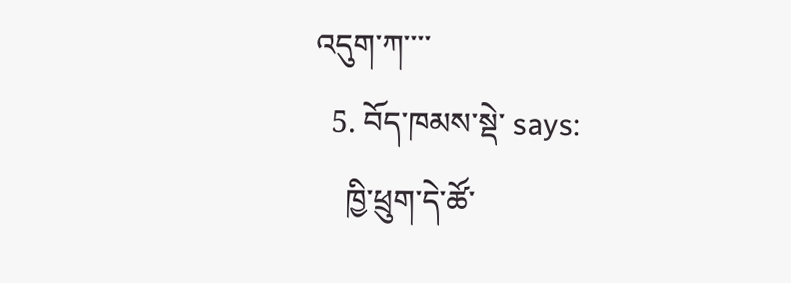འདུག་ཀ་་་་
  5. བོད་ཁམས་སྡེ་ says:
    ཁྱི་ཕྲུག་དེ་ཚོ་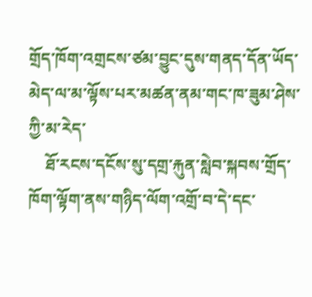གྲོད་ཁོག་འགྲངས་ཙམ་བྱུང་དུས་གནད་དོན་ཡོད་མེད་ལ་མ་ལྟོས་པར་མཚན་ནམ་གང་ཁ་ཟུམ་ཤེས་ཀྱི་མ་རེད་
    ཐོ་རངས་དངོས་སུ་དགྲ་རྐུན་སླེབ་སྐབས་གྲོད་ཁོག་ལྟོག་ནས་གཉིད་ལོག་འགྲོ་བ་དེ་དང་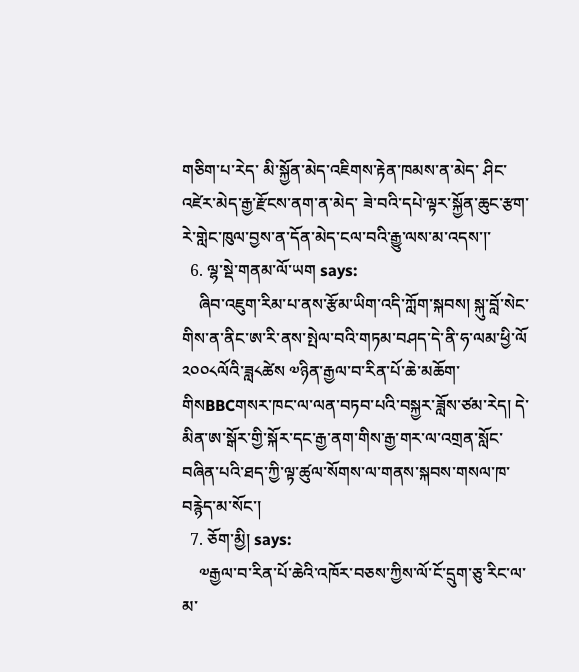གཅིག་པ་རེད་ མི་སྐྱོན་མེད་འཇིགས་རྟེན་ཁམས་ན་མེད་ ཤིང་འཛེར་མེད་རྒྱ་རྫོངས་ནག་ན་མེད་ ཟེ་བའི་དཔེ་ལྟར་སྐྱོན་ཆུང་རྩག་རེ་གླེང་ཁུལ་བྱས་ན་དོན་མེད་ངལ་བའི་རྒྱུ་ལས་མ་འདས་།་
  6. ལྷ་སྡེ་གནམ་ལོ་ཡག says:
    ཞིབ་འཇུག་རིམ་པ་ནས་རྩོམ་ཡིག་འདི་ཀློག་སྐབས། སྐུ་བློ་སེང་གིས་ན་ནིང་ཨ་རི་ནས་སྤེལ་བའི་གཏམ་བཤད་དེ་ནི་ཧ་ལམ་ཕྱི་ལོ ༢༠༠༨ལོའི་ཟླ༨ཚེས ༧ཉིན་རྒྱལ་བ་རིན་པོ་ཆེ་མཆོག་གིསBBCགསར་ཁང་ལ་ལན་བཏབ་པའི་བསྐྱར་ཟློས་ཙམ་རེད། དེ་མིན་ཨ་སྒོར་གྱི་སྐོར་དང་རྒྱ་ནག་གིས་རྒྱ་གར་ལ་འགྲན་སློང་བཞིན་པའི་ཐད་ཀྱི་ལྟ་ཚུལ་སོགས་ལ་གནས་སྐབས་གསལ་ཁ་བརྙེད་མ་སོང་།
  7. ཅོག་མྱི། says:
    ༧རྒྱལ་བ་རིན་པོ་ཆེའི་འཁོར་བཅས་ཀྱིས་ལོ་ངོ་དྲུག་ཅུ་རིང་ལ་མ་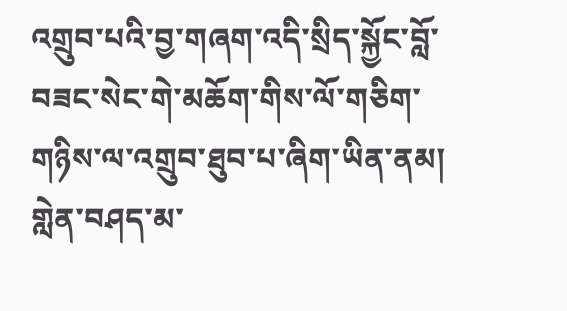འགྲུབ་པའི་བྱ་གཞག་འདི་སྲིད་སྐྱོང་བློ་བཟང་སེང་གེ་མཆོག་གིས་ལོ་གཅིག་གཉིས་ལ་འགྲུབ་ཐུབ་པ་ཞིག་ཡིན་ནམ། གླེན་བཤད་མ་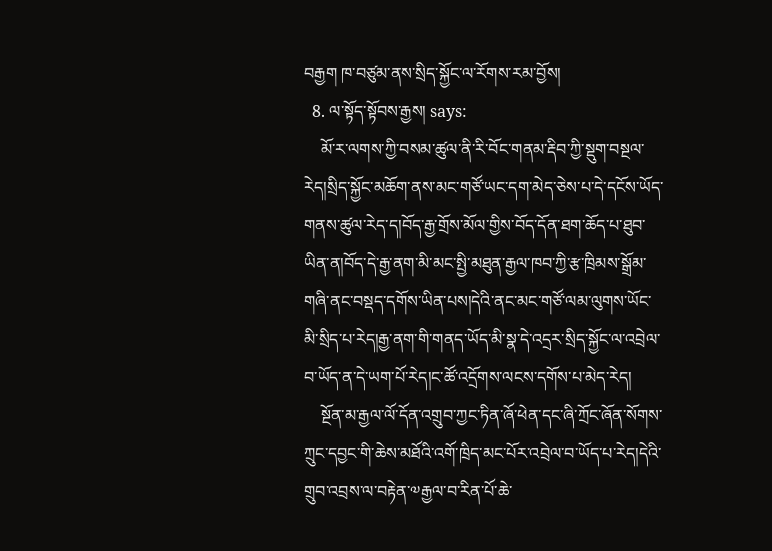བརྒྱག ཁ་བཙུམ་ནས་སྲིད་སྐྱོང་ལ་རོགས་རམ་བྱོས།
  8. ལ་སྟོད་སྟོབས་རྒྱས། says:
    མོ་ར་ལགས་ཀྱི་བསམ་ཚུལ་ནི་རི་བོང་གནམ་རྡིབ་ཀྱི་སྡུག་བསྔལ་རེད།སྲིད་སྐྱོང་མཆོག་ནས་མང་གཙོ་ཡང་དག་མེད་ཅེས་པ་དེ་དངོས་ཡོད་གནས་ཚུལ་རེད་ད།བོད་རྒྱ་གྲོས་མོལ་གྱིས་བོད་དོན་ཐག་ཆོད་པ་ཐུབ་ཡིན་ན།བོད་དེ་རྒྱ་ནག་མི་མང་སྤྱི་མཐུན་རྒྱལ་ཁབ་ཀྱི་རྩ་ཁྲིམས་སྒྲོམ་གཞི་ནང་བསྡད་དགོས་ཡིན་པས།དེའི་ནང་མང་གཙོ་ལམ་ལུགས་ཡོང་མི་སྲིད་པ་རེད།རྒྱ་ནག་གི་གནད་ཡོད་མི་སྣ་དེ་འདྲར་སྲིད་སྐྱོང་ལ་འབྲེལ་བ་ཡོད་ན་དེ་ཡག་པོ་རེད།ང་ཚོ་འདྲོགས་ལངས་དགོས་པ་མེད་རེད།
    སྔོན་མ་རྒྱལ་ལོ་དོན་འགྲུབ་ཀྱང་ཏིན་ཞོ་ཕེན་དང་ཞི་ཀྲོང་ཞོན་སོགས་ཀྲུང་དབྱང་གི་ཆེས་མཐོའི་འགོ་ཁྲིད་མང་པོར་འབྲེལ་བ་ཡོད་པ་རེད།དེའི་གྲུབ་འབྲས་ལ་བརྟེན་༧རྒྱལ་བ་རིན་པོ་ཆེ་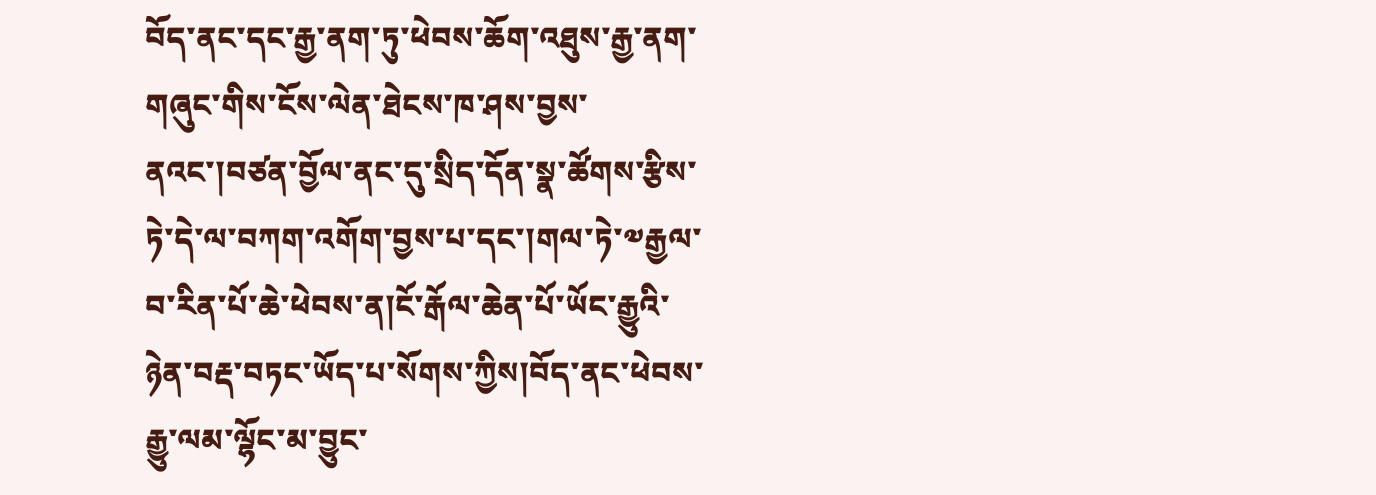བོད་ནང་དང་རྒྱ་ནག་ཏུ་ཕེབས་ཆོག་འཐུས་རྒྱ་ནག་གཞུང་གིས་ངོས་ལེན་ཐེངས་ཁ་ཤས་བྱས་ནའང་།བཙན་བྱོལ་ནང་དུ་སྲིད་དོན་སྣ་ཚོགས་རྩིས་ཏེ་དེ་ལ་བཀག་འགོག་བྱས་པ་དང་།གལ་ཏེ་༧རྒྱལ་བ་རིན་པོ་ཆེ་ཕེབས་ན།ངོ་རྒོལ་ཆེན་པོ་ཡོང་རྒྱུའི་ཉེན་བརྡ་བཏང་ཡོད་པ་སོགས་ཀྱིས།བོད་ནང་ཕེབས་རྒྱུ་ལམ་ལྷོང་མ་བྱུང་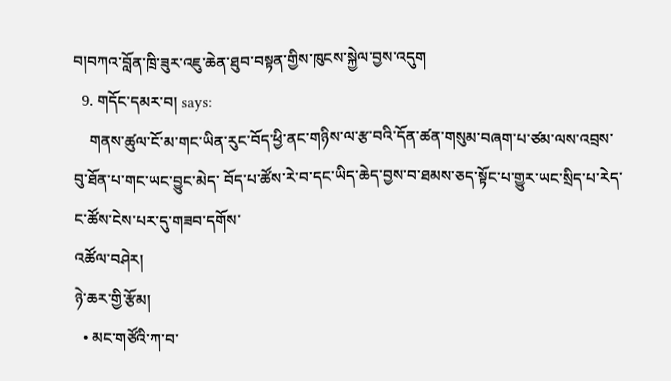བ།བཀའ་བློན་ཁྲི་ཟུར་འཇུ་ཆེན་ཐུབ་བསྟན་གྱིས་ཁུངས་སྐྱེལ་བྱས་འདུག
  9. གདོང་དམར་བ། says:
    གནས་ཚུལ་ངོ་མ་གང་ཡིན་རུང་བོད་ཕྱི་ནང་གཉིས་ལ་རྩ་བའི་དོན་ཚན་གསུམ་བཞག་པ་ཙམ་ལས་འབྲས་བུ་ཐོན་པ་གང་ཡང་བྱུང་མེད་ བོད་པ་ཚོས་རེ་བ་དང་ཡིད་ཆེད་བྱས་བ་ཐམས་ཅད་སྟོང་པ་གྱུར་ཡང་སྲིད་པ་རེད་ང་ཚོས་ངེས་པར་དུ་གཟབ་དགོས་
འཚོལ་བཤེར།
ཉེ་ཆར་གྱི་རྩོམ།
  • མང་གཙོའི་ཀ་བ་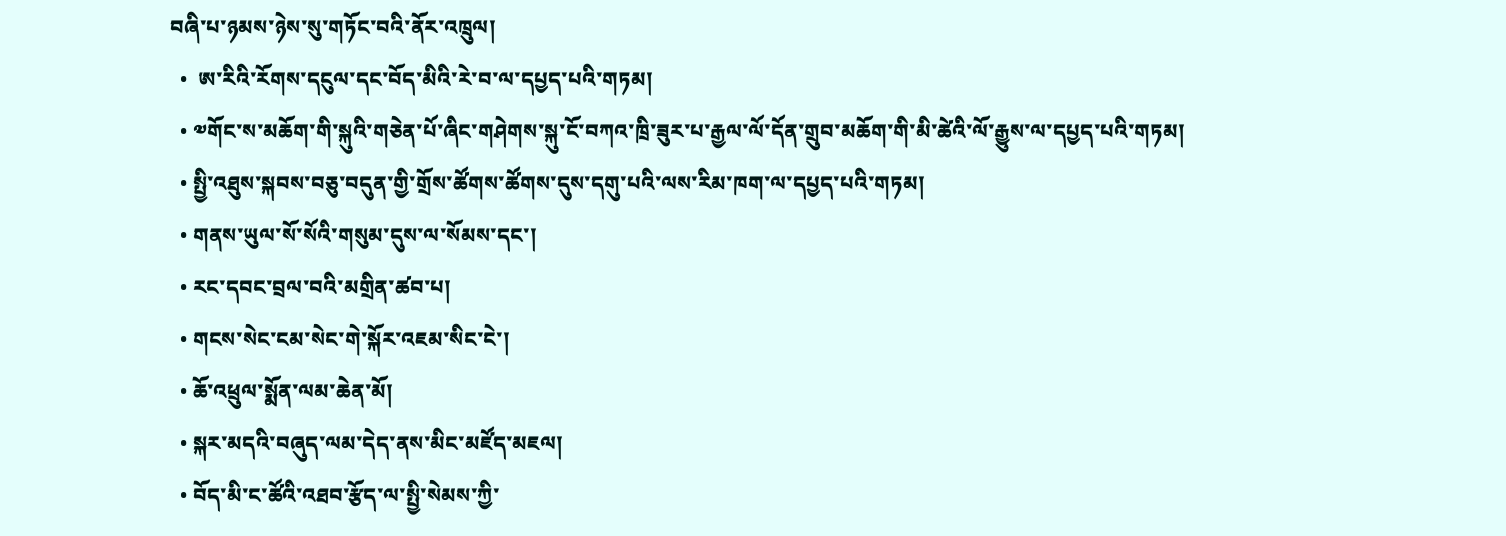བཞི་པ་ཉམས་ཉེས་སུ་གཏོང་བའི་ནོར་འཁྲུལ།
  •  ཨ་རིའི་རོགས་དངུལ་དང་བོད་མིའི་རེ་བ་ལ་དཔྱད་པའི་གཏམ།
  • ༧གོང་ས་མཆོག་གི་སྐུའི་གཅེན་པོ་ཞིང་གཤེགས་སྐུ་ངོ་བཀའ་ཁྲི་ཟུར་པ་རྒྱལ་ལོ་དོན་གྲུབ་མཆོག་གི་མི་ཚེའི་ལོ་རྒྱུས་ལ་དཔྱད་པའི་གཏམ།
  • སྤྱི་འཐུས་སྐབས་བཅུ་བདུན་གྱི་གྲོས་ཚོགས་ཚོགས་དུས་དགུ་པའི་ལས་རིམ་ཁག་ལ་དཔྱད་པའི་གཏམ།
  • གནས་ཡུལ་སོ་སོའི་གསུམ་དུས་ལ་སོམས་དང་།
  • རང་དབང་བྲལ་བའི་མགྲིན་ཚབ་པ།
  • གངས་སེང་ངམ་སེང་གེ་སྐོར་འཇམ་སིང་ངེ་།
  • ཆོ་འཕྲུལ་སྨོན་ལམ་ཆེན་མོ།
  • སྐར་མདའི་བཞུད་ལམ་དེད་ནས་མིང་མཛོད་མཇལ།
  • བོད་མི་ང་ཚོའི་འཐབ་རྩོད་ལ་སྤྱི་སེམས་ཀྱི་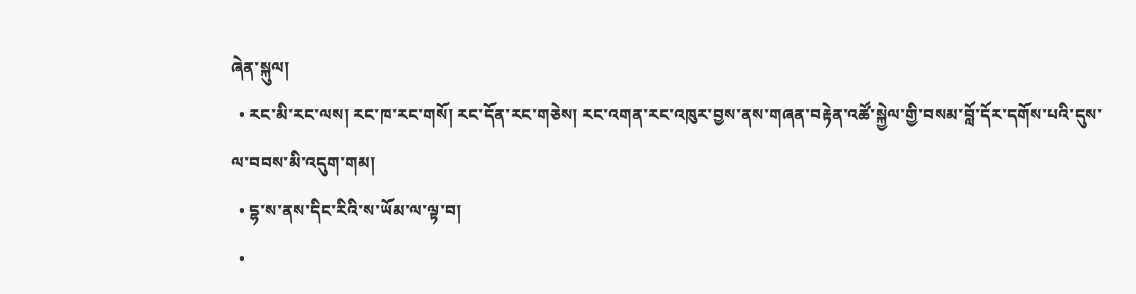ཞེན་སྐུལ།
  • རང་མི་རང་ལས། རང་ཁ་རང་གསོ། རང་དོན་རང་གཅེས། རང་འགན་རང་འཁུར་བྱས་ནས་གཞན་བརྟེན་འཚོ་སྐྱེལ་གྱི་བསམ་བློ་དོར་དགོས་པའི་དུས་ལ་བབས་མི་འདུག་གམ།
  • དྷ་ས་ནས་དིང་རིའི་ས་ཡོམ་ལ་ལྟ་བ།
  •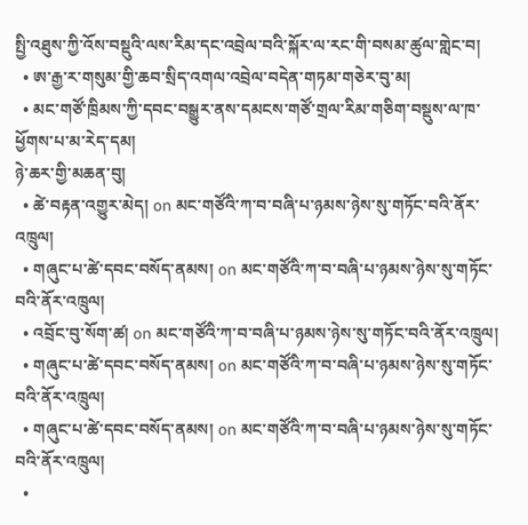སྤྱི་འཐུས་ཀྱི་འོས་བསྡུའི་ལས་རིམ་དང་འབྲེལ་བའི་སྐོར་ལ་རང་གི་བསམ་ཚུལ་གླེང་བ།
  • ཨ་རྒྱ་ར་གསུམ་གྱི་ཆབ་སྲིད་འགལ་འབྲེལ་བདེན་གཏམ་གཅེར་བུ་མ།
  • མང་གཙོ་ཁྲིམས་ཀྱི་དབང་བསྒྱུར་ནས་དམངས་གཙོ་གྲལ་རིམ་གཅིག་བསྡུས་ལ་ཁ་ཕྱོགས་པ་མ་རེད་དམ།
ཉེ་ཆར་གྱི་མཆན་བུ།
  • ཚེ་བརྟན་འགྱུར་མེད། on མང་གཙོའི་ཀ་བ་བཞི་པ་ཉམས་ཉེས་སུ་གཏོང་བའི་ནོར་འཁྲུལ།
  • གཞུང་པ་ཚེ་དབང་བསོད་ནམས། on མང་གཙོའི་ཀ་བ་བཞི་པ་ཉམས་ཉེས་སུ་གཏོང་བའི་ནོར་འཁྲུལ།
  • འབྲོང་བུ་སོག་ཚ། on མང་གཙོའི་ཀ་བ་བཞི་པ་ཉམས་ཉེས་སུ་གཏོང་བའི་ནོར་འཁྲུལ།
  • གཞུང་པ་ཚེ་དབང་བསོད་ནམས། on མང་གཙོའི་ཀ་བ་བཞི་པ་ཉམས་ཉེས་སུ་གཏོང་བའི་ནོར་འཁྲུལ།
  • གཞུང་པ་ཚེ་དབང་བསོད་ནམས། on མང་གཙོའི་ཀ་བ་བཞི་པ་ཉམས་ཉེས་སུ་གཏོང་བའི་ནོར་འཁྲུལ།
  •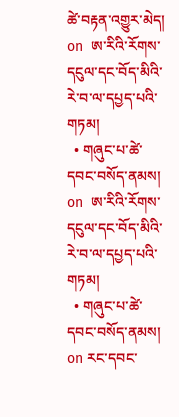ཚེ་བརྟན་འགྱུར་མེད། on  ཨ་རིའི་རོགས་དངུལ་དང་བོད་མིའི་རེ་བ་ལ་དཔྱད་པའི་གཏམ།
  • གཞུང་པ་ཚེ་དབང་བསོད་ནམས། on  ཨ་རིའི་རོགས་དངུལ་དང་བོད་མིའི་རེ་བ་ལ་དཔྱད་པའི་གཏམ།
  • གཞུང་པ་ཚེ་དབང་བསོད་ནམས། on རང་དབང་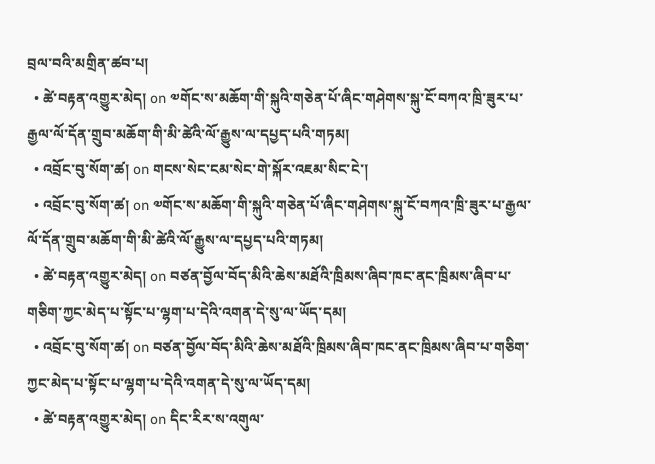བྲལ་བའི་མགྲིན་ཚབ་པ།
  • ཚེ་བརྟན་འགྱུར་མེད། on ༧གོང་ས་མཆོག་གི་སྐུའི་གཅེན་པོ་ཞིང་གཤེགས་སྐུ་ངོ་བཀའ་ཁྲི་ཟུར་པ་རྒྱལ་ལོ་དོན་གྲུབ་མཆོག་གི་མི་ཚེའི་ལོ་རྒྱུས་ལ་དཔྱད་པའི་གཏམ།
  • འབྲོང་བུ་སོག་ཚ། on གངས་སེང་ངམ་སེང་གེ་སྐོར་འཇམ་སིང་ངེ་།
  • འབྲོང་བུ་སོག་ཚ། on ༧གོང་ས་མཆོག་གི་སྐུའི་གཅེན་པོ་ཞིང་གཤེགས་སྐུ་ངོ་བཀའ་ཁྲི་ཟུར་པ་རྒྱལ་ལོ་དོན་གྲུབ་མཆོག་གི་མི་ཚེའི་ལོ་རྒྱུས་ལ་དཔྱད་པའི་གཏམ།
  • ཚེ་བརྟན་འགྱུར་མེད། on བཙན་བྱོལ་བོད་མིའི་ཆེས་མཐོའི་ཁྲིམས་ཞིབ་ཁང་ནང་ཁྲིམས་ཞིབ་པ་གཅིག་ཀྱང་མེད་པ་སྟོང་པ་ལྷག་པ་དེའི་འགན་དེ་སུ་ལ་ཡོད་དམ།
  • འབྲོང་བུ་སོག་ཚ། on བཙན་བྱོལ་བོད་མིའི་ཆེས་མཐོའི་ཁྲིམས་ཞིབ་ཁང་ནང་ཁྲིམས་ཞིབ་པ་གཅིག་ཀྱང་མེད་པ་སྟོང་པ་ལྷག་པ་དེའི་འགན་དེ་སུ་ལ་ཡོད་དམ།
  • ཚེ་བརྟན་འགྱུར་མེད། on དིང་རིར་ས་འགུལ་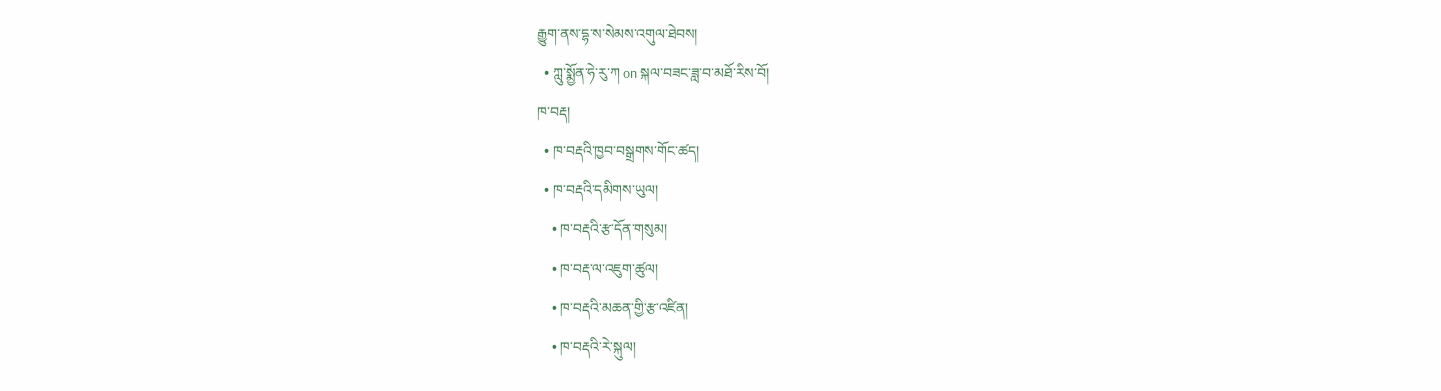རྒྱུག་ནས་དྷ་ས་སེམས་འགུལ་ཐེབས།
  • ཀླུ་སྨྱོན་ཧེ་རུ་ཀ on སྐལ་བཟང་ཟླ་བ་མཐོ་རིས་བོ།
ཁ་བརྡ།
  • ཁ་བརྡའི་ཁྱབ་བསྒྲགས་གོང་ཚད།
  • ཁ་བརྡའི་དམིགས་ཡུལ།
    • ཁ་བརྡའི་རྩ་དོན་གསུམ།
    • ཁ་བརྡ་ལ་འཇུག་ཚུལ།
    • ཁ་བརྡའི་མཆན་གྱི་རྩ་འཛིན།
    • ཁ་བརྡའི་རེ་སྐུལ།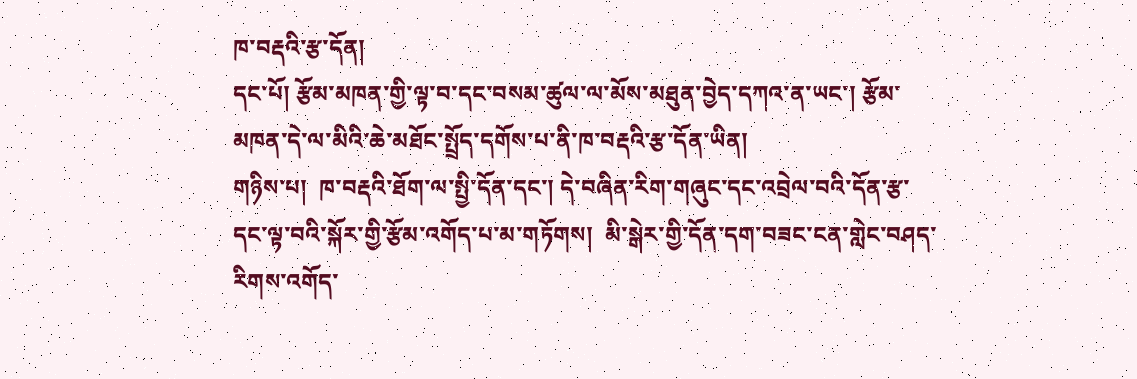ཁ་བརྡའི་རྩ་དོན།
དང་པོ། རྩོམ་མཁན་གྱི་ལྟ་བ་དང་བསམ་ཚུལ་ལ་མོས་མཐུན་བྱེད་དཀའ་ན་ཡང་། རྩོམ་མཁན་དེ་ལ་མིའི་ཆེ་མཐོང་སྤྲོད་དགོས་པ་ནི་ཁ་བརྡའི་རྩ་དོན་ཡིན།
གཉིས་པ།  ཁ་བརྡའི་ཐོག་ལ་སྤྱི་དོན་དང་། དེ་བཞིན་རིག་གཞུང་དང་འབྲེལ་བའི་དོན་རྩ་དང་ལྟ་བའི་སྐོར་གྱི་རྩོམ་འགོད་པ་མ་གཏོགས།  མི་སྒེར་གྱི་དོན་དག་བཟང་ངན་གླེང་བཤད་རིགས་འགོད་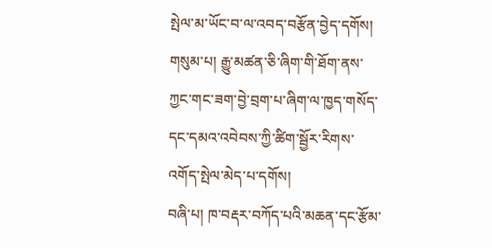སྤེལ་མ་ཡོང་བ་ལ་འབད་བརྩོན་བྱེད་དགོས།
གསུམ་པ། རྒྱུ་མཚན་ཅི་ཞིག་གི་ཐོག་ནས་ཀྱང་གང་ཟག་བྱེ་བྲག་པ་ཞིག་ལ་ཁྱད་གསོད་དང་དམའ་འབེབས་ཀྱི་ཚིག་སྦྱོར་རིགས་འགོད་སྤེལ་མེད་པ་དགོས།
བཞི་པ། ཁ་བརྡར་བཀོད་པའི་མཆན་དང་རྩོམ་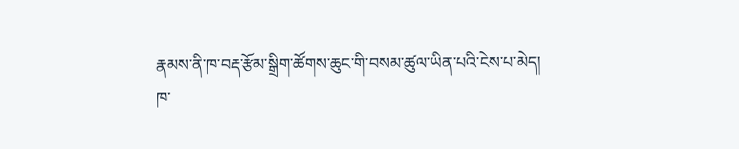རྣམས་ནི་ཁ་བརྡ་རྩོམ་སྒྲིག་ཚོགས་ཆུང་གི་བསམ་ཚུལ་ཡིན་པའི་ངེས་པ་མེད།
ཁ་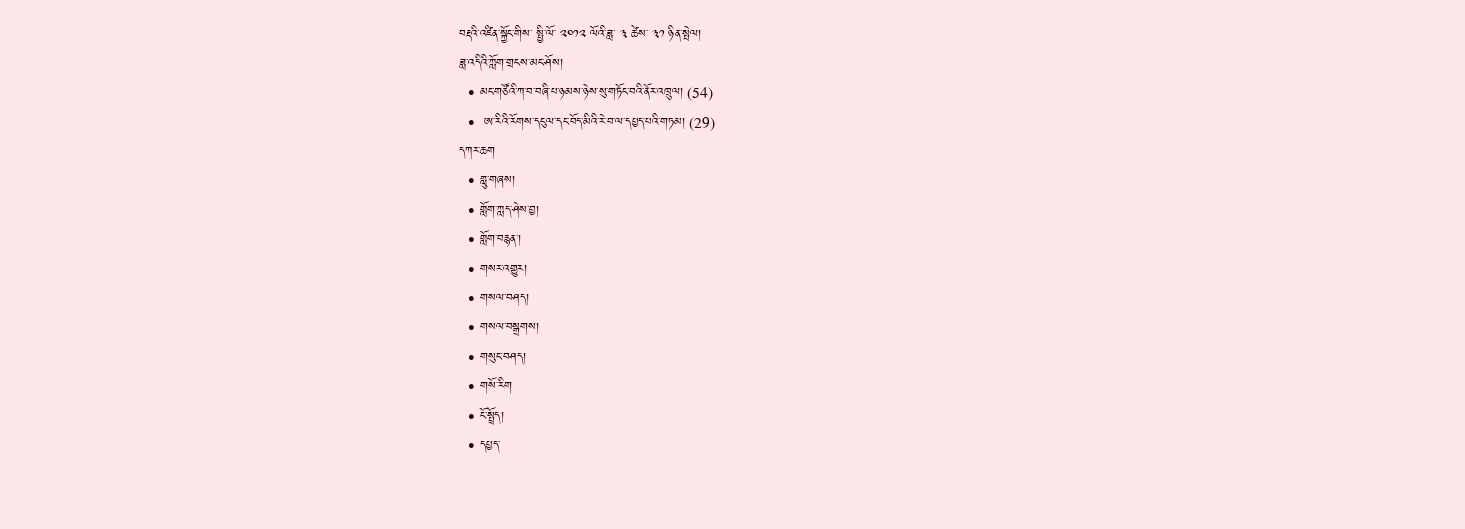བརྡའི་འཛིན་སྐྱོང་གིས་ སྤྱི་ལོ་ ༢༠༡༢ ལོའི་ཟླ་ ༣ ཚེས་ ༣༡ ཉིན་སྤེལ།
ཟླ་འདིའི་ཀློག་གྲངས་མང་ཤོས།
  • མང་གཙོའི་ཀ་བ་བཞི་པ་ཉམས་ཉེས་སུ་གཏོང་བའི་ནོར་འཁྲུལ། (54)
  •  ཨ་རིའི་རོགས་དངུལ་དང་བོད་མིའི་རེ་བ་ལ་དཔྱད་པའི་གཏམ། (29)
དཀར་ཆག
  • གླུ་གཞས།
  • གློག་ཀླད་ཤེས་བྱ།
  • གློག་བརྙན་།
  • གསར་འགྱུར།
  • གསལ་བཤད།
  • གསལ་བསྒྲགས།
  • གསུང་བཤད།
  • གསོ་རིག
  • ངོ་སྤྲོད།
  • དཔྱད་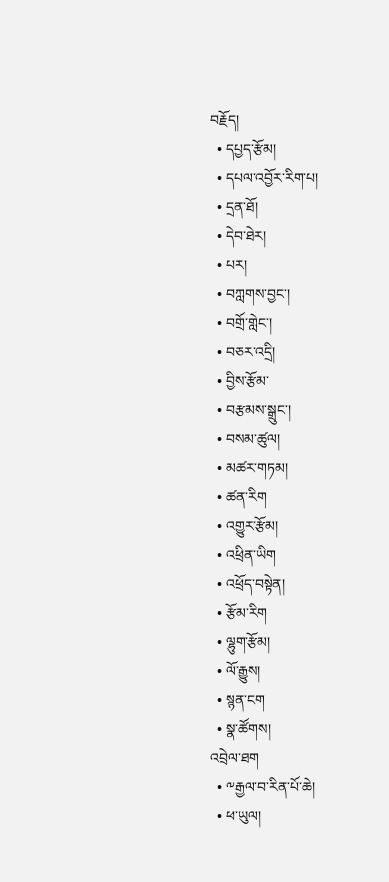བརྗོད།
  • དཔྱད་རྩོམ།
  • དཔལ་འབྱོར་རིག་པ།
  • དྲན་ཐོ།
  • དེབ་ཐེར།
  • པར།
  • བཀླགས་བྱང་།
  • བགྲོ་གླེང་།
  • བཅར་འདྲི།
  • བྱིས་རྩོམ་
  • བརྩམས་སྒྲུང་།
  • བསམ་ཚུལ།
  • མཚར་གཏམ།
  • ཚན་རིག
  • འགྱུར་རྩོམ།
  • འཕྲིན་ཡིག
  • འཕྲོད་བསྟེན།
  • རྩོམ་རིག
  • ལྷུག་རྩོམ།
  • ལོ་རྒྱུས།
  • སྙན་ངག
  • སྣ་ཚོགས།
འབྲེལ་ཐག
  • ༸རྒྱལ་བ་རིན་པོ་ཆེ།
  • ཕ་ཡུལ།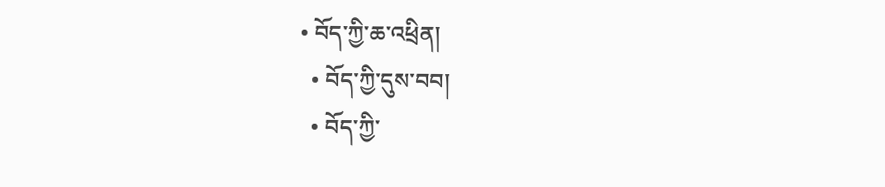• བོད་ཀྱི་ཆ་འཕྲིན།
  • བོད་ཀྱི་དུས་བབ།
  • བོད་ཀྱི་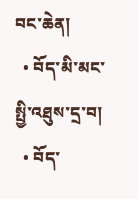བང་ཆེན།
  • བོད་མི་མང་སྤྱི་འཐུས་དྲ་བ།
  • བོད་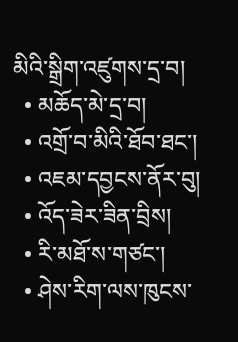མིའི་སྒྲིག་འཛུགས་དྲ་བ།
  • མཆོད་མེ་དྲ་བ།
  • འགྲོ་བ་མིའི་ཐོབ་ཐང་།
  • འཇམ་དབྱངས་ནོར་བུ།
  • འོད་ཟེར་ཟིན་བྲིས།
  • རི་མཐོ་ས་གཙང་།
  • ཤེས་རིག་ལས་ཁུངས་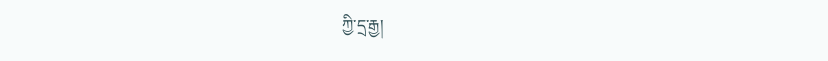ཀྱི་དྲ་རྒྱ།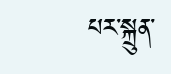པར་སྐྲུན་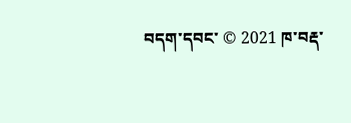བདག་དབང་ © 2021 ཁ་བརྡ་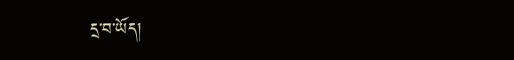དྲ་བ་ཡོད།